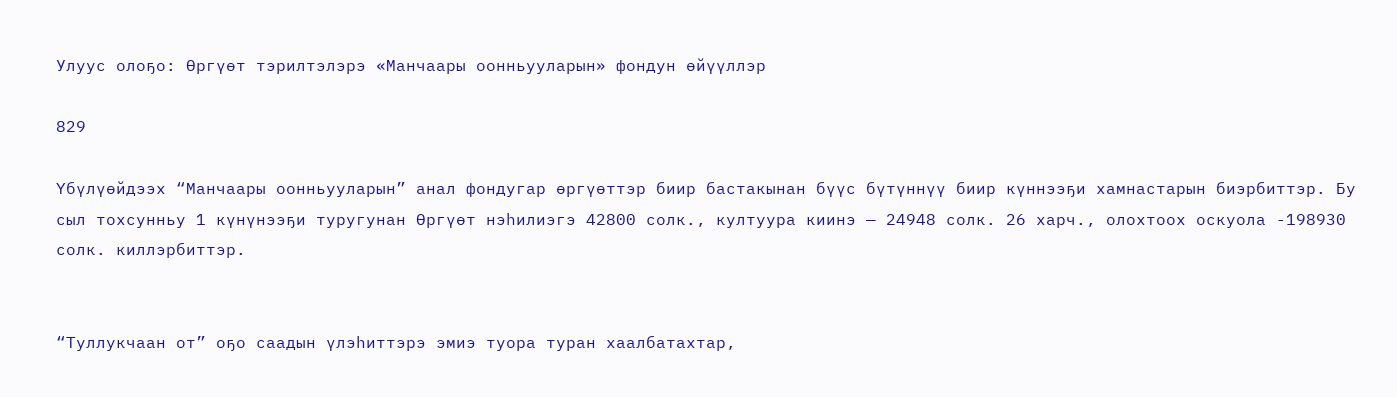Улуус олоҕо: Өргүөт тэрилтэлэрэ «Манчаары оонньууларын» фондун өйүүллэр

829

Үбүлүөйдээх “Манчаары оонньууларын” анал фондугар өргүөттэр биир бастакынан бүүс бүтүннүү биир күннээҕи хамнастарын биэрбиттэр. Бу сыл тохсунньу 1 күнүнээҕи туругунан Өргүөт нэһилиэгэ 42800 солк., култуура киинэ — 24948 солк. 26 харч., олохтоох оскуола -198930 солк. киллэрбиттэр.


“Туллукчаан от” оҕо саадын үлэһиттэрэ эмиэ туора туран хаалбатахтар,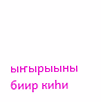ыҥырыыны биир киһи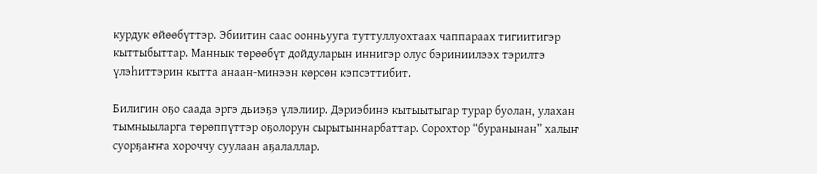курдук өйөөбүттэр. Эбиитин саас оонньууга туттуллуохтаах чаппараах тигиитигэр кыттыбыттар. Маннык төрөөбүт дойдуларын иннигэр олус бэриниилээх тэрилтэ үлэһиттэрин кытта анаан-минээн көрсөн кэпсэттибит.

Билигин оҕо саада эргэ дьиэҕэ үлэлиир. Дэриэбинэ кытыытыгар турар буолан, улахан тымныыларга төрөппүттэр оҕолорун сырытыннарбаттар. Сорохтор “буранынан” халыҥ суорҕаҥҥа хороччу суулаан аҕалаллар.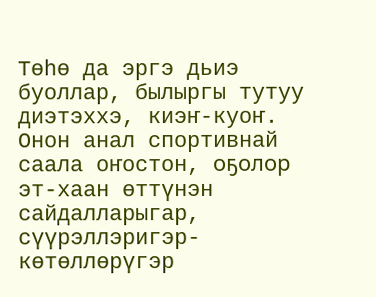Төһө да эргэ дьиэ буоллар, былыргы тутуу диэтэххэ, киэҥ-куоҥ. Онон анал спортивнай саала оҥостон, оҕолор эт-хаан өттүнэн сайдалларыгар, сүүрэллэригэр-көтөллөрүгэр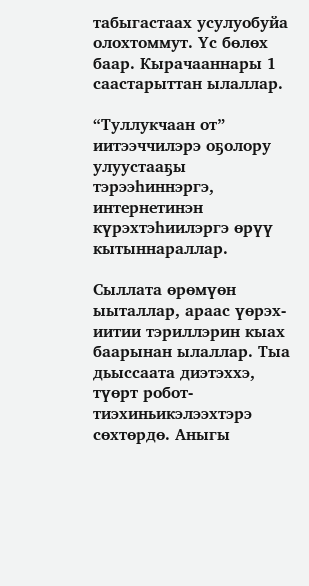табыгастаах усулуобуйа олохтоммут. Үс бөлөх баар. Кырачааннары 1 саастарыттан ылаллар.

“Туллукчаан от” иитээччилэрэ оҕолору улуустааҕы тэрээһиннэргэ, интернетинэн күрэхтэһиилэргэ өрүү кытыннараллар.

Сыллата өрөмүөн ыыталлар, араас үөрэх-иитии тэриллэрин кыах баарынан ылаллар. Тыа дьыссаата диэтэххэ, түөрт робот-тиэхиньикэлээхтэрэ сөхтөрдө. Аныгы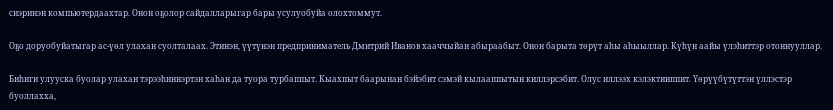сиэринэн компьютердаахтар. Онон оҕолор сайдалларыгар бары усулуобуйа олохтоммут.

Оҕо доруобуйатыгар ас-үөл улахан суолталаах. Этинэн, үүтүнэн предприниматель Дмитрий Иванов хааччыйан абыраабыт. Онон барыта төрүт аһы аһыыллар. Күһүн аайы үлэһиттэр отоннууллар.

Биһиги улууска буолар улахан тэрээһиннэртэн хаһан да туора турбаппыт. Кыахпыт баарынан бэйэбит сэмэй кылааппытын киллэрсэбит. Олус иллээх кэлэктииппит. Үөрүүбүтүттэн үллэстэр буоллахха,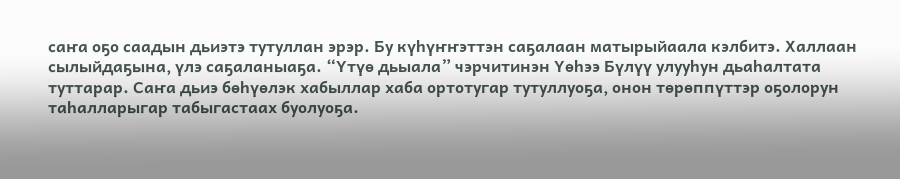саҥа оҕо саадын дьиэтэ тутуллан эрэр. Бу күһүҥҥэттэн саҕалаан матырыйаала кэлбитэ. Халлаан сылыйдаҕына, үлэ саҕаланыаҕа. “Үтүө дьыала” чэрчитинэн Үөһээ Бүлүү улууһун дьаһалтата туттарар. Саҥа дьиэ бөһүөлэк хабыллар хаба ортотугар тутуллуоҕа, онон төрөппүттэр оҕолорун таһалларыгар табыгастаах буолуоҕа.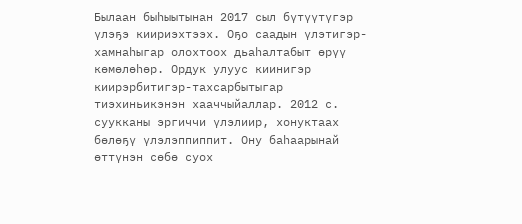Былаан быһыытынан 2017 сыл бүтүүтүгэр үлэҕэ киириэхтээх. Оҕо саадын үлэтигэр-хамнаһыгар олохтоох дьаһалтабыт өрүү көмөлөһөр. Ордук улуус киинигэр киирэрбитигэр-тахсарбытыгар тиэхиньикэнэн хааччыйаллар. 2012 с. суукканы эргиччи үлэлиир, хонуктаах бөлөҕү үлэлэппиппит. Ону баһаарынай өттүнэн сөбө суох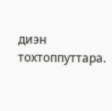диэн тохтоппуттара.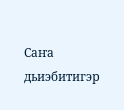Саҥа дьиэбитигэр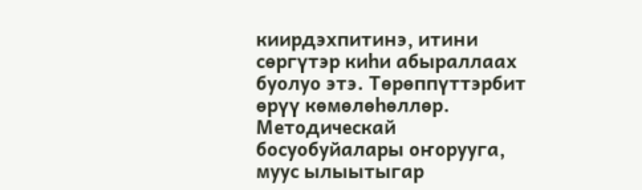киирдэхпитинэ, итини сөргүтэр киһи абыраллаах буолуо этэ. Төрөппүттэрбит өрүү көмөлөһөллөр. Методическай босуобуйалары оҥорууга, муус ылыытыгар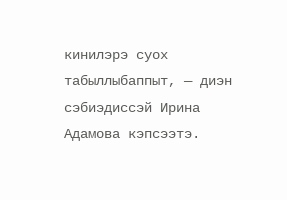кинилэрэ суох табыллыбаппыт, — диэн сэбиэдиссэй Ирина Адамова кэпсээтэ.